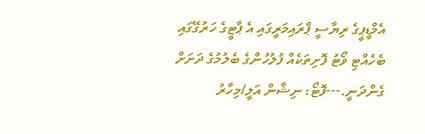އެމްޑީޕީގެ ރިޔާސީ ޕްރައިމަރީގައި އެ ޕާޓީގެ ހަރުގޭގައި ބެހެއްޓި ވޯޓު ފޮށިތަކެއް ފުލުހުންގެ ބެލުމުގެ ދަށަށް ގެންދަނީ.---ފޮޓޯ: ނިޝާން އަލީ/މިހާރު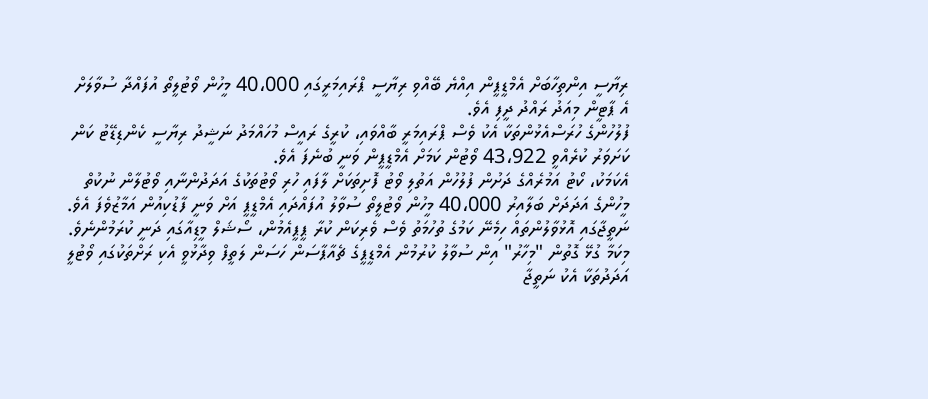ރިޔާސީ އިންތިހާބަށް އެމްޑީޕީން އިއްޔެ ބޭއްވި ރިޔާސީ ޕްރައިމަރީގައި 40،000 މީހުން ވޯޓުލީތޯ އުފައްދާ ސުވާލަށް އެ ޕާޓީން މިއަދު ރައްދު ދީފި އެވެ.
ފުލުހުންގެ ހުރަސްއެޅުންތަކާ އެކު ވެސް ޕްރައިމަރީ ބާއްވައި، ކުރީގެ ރައީސް މުހައްމަދު ނަޝީދު ރިޔާސީ ކެންޑިޑޭޓު ކަން ކަށަވަރު ކުރެއްވީ 43،922 ވޯޓުން ކަމަށް އެމްޑީޕީން ވަނީ ބުނެފަ އެވެ.
އެކަމަކު، ކޯޓު އަމުރެއްގެ ދަށުން ފުލުހުން އަތުލި ވޯޓު ފޮށިތަކަށް ލާފައި ހުރި ވޯޓުތަކުގެ އަދަދުންނާއި ވޯޓުލާން ނުކުތް މީހުންގެ އަދަދަށް ބަލާއިރު 40،000 މީހުން ވޯޓުލީތޯ ސުވާލު އުފައްދައި އެމްޑީޕީ އަށް ވަނީ ފާޑުކިއުން އަމާޒުވެފަ އެވެ. ނަތީޖާގައި އޮޅުވާލުންތައް ހިމެނޭ ކަމުގެ ތުހުމަތު ވެސް ވެރިކަން ކުރާ ޕީޕީއެމުން، ސޯޝަލް މީޑިއާގައި ދަނީ ކުރަމުންނެވެ.
މިކަމާ ގުޅޭ ގޮތުން "މިހާރު" އިން ސުވާލު ކުރުމުން އެމްޑީޕީގެ ޗެއާޕާސަން ހަސަން ލަތީފް ވިދާޅުވީ އެކި ރަށްތަކުގައި ވޯޓުލީ އަދަދުތަކާ އެކު ނަތީޖާ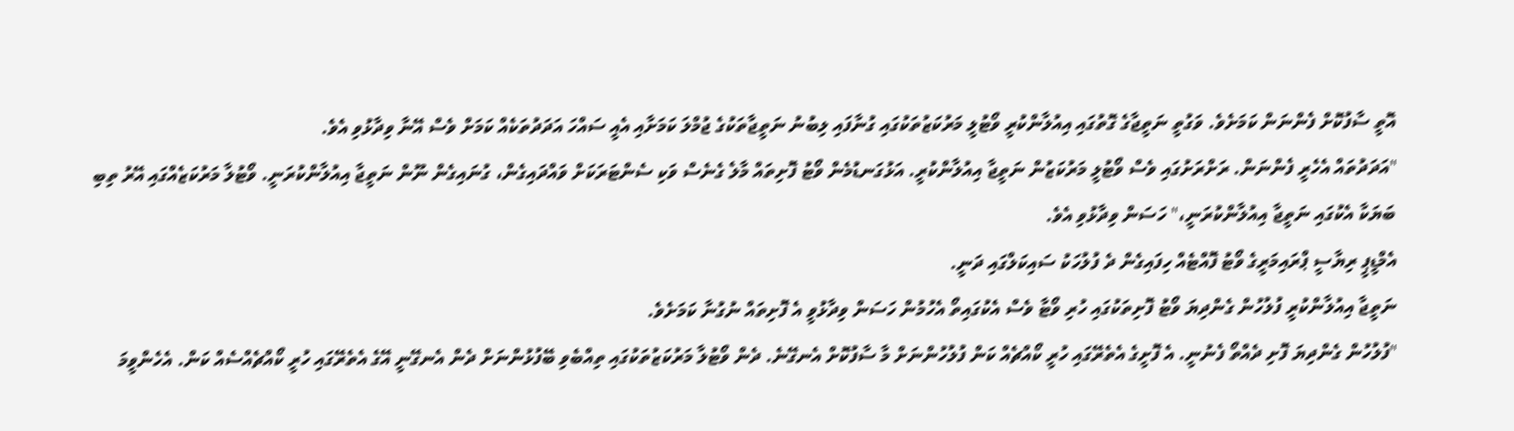އޮތީ ސާފުކޮށް ފެންނަން ކަމަށެވެ. ވަގުތީ ނަތީޖާގެ ގޮތުގައި އިއުލާންކުރީ ވޯޓުލީ މަރުކަޒުތަކުގައި ގުނާފައި ލިބުނު ނަތީޖާތަކުގެ ޖުމްލަ ކަމަށާއި އެއީ ސައްހަ އަދަދުތަކެއް ކަމަށް ވެސް އޭނާ ވިދާޅުވި އެވެ.
"އަދަދުތައް އެހެރީ ފެންނަން. ރަށްރަށުގައި ވެސް ވޯޓުލީ މަރުކަޒުން ނަތީޖާ އިއުލާންކުރީ. އަޅުގަނޑުމެން ވޯޓު ފޮށިތައް މާލެ ގެނެސް ވަކި ސެންޓަރަކަށް ވައްދައިގެން، ގުނައިގެން ނޫން ނަތީޖާ އިއުލާންކުރަނީ. ވޯޓުލާ މަރުކަޒެއްގައި އޭރު ތިބި ބަޔަކާ އެކުގައި ނަތީޖާ އިއުލާންކުރަނީ،" ހަސަން ވިދާޅުވި އެވެ.
އެމްޑީޕީ ރިޔާސީ ޕްރައިމަރީގެ ވޯޓު ފޮއްޓެއް ހިފައިގެން ދެ ފުލުހަކު ސައިކަލްގައި ދަނީ.
ނަތީޖާ އިއުލާންކުރީ ފުލުހުން ގެންދިޔަ ވޯޓު ފޮށިތަކުގައި ހުރި ވޯޓާ ވެސް އެކުގައިތޯ އެހުމުން ހަސަން ވިދާޅުވީ އެ ފޮށިތައް ނުގުނާ ކަމަށެވެ.
"ފުލުހުން ގެންދިޔަ ފޮށި ދެއްތޯ ފެނުނީ. އެ ފޮށީގެ އެތެރޭގައި ހުރީ ކޯއްޗެއް ކަން ފުލުހުންނަށް މާ ސާފުކޮށް އެނގޭނެ. ދެން ވޯޓުލާ މަރުކަޒުތަކުގައި ތިއްބެވި ބޭފުޅުންނަށް ދެން އެނގޭނީ އޭގެ އެތެރޭގައި ހުރީ ކޯއްޗެއްސެއް ކަން. އެހެންވީމަ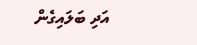އަދި ބަލައިގެން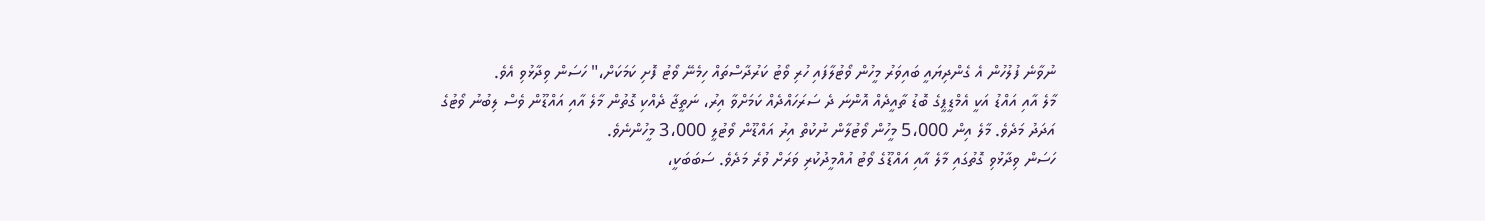ނުވާނެ ފުލުހުން އެ ގެންދިޔައީ ބައިވަރު މީހުން ވޯޓުލާފައި ހުރި ވޯޓު ކަރުދާސްތައް ހިމެނޭ ވޯޓު ފޮށި ކަމަކަށް،" ހަސަން ވިދާޅުވި އެވެ.
މާލެ އާއި އައްޑު އަކީ އެމްޑީޕީގެ ބޮޑު ތާއީދެއް އޮންނަ ދެ ސަރަހައްދެއް ކަމަށްވާ އިރު، ނަތީޖާ ދެއްކި ގޮތުން މާލެ އާއި އައްޑޫން ވެސް ލިބުނު ވޯޓުގެ އަދަދު މަދެވެ. މާލެ އިން 5،000 މީހުން ވޯޓުލާން ނުކުތް އިރު އައްޑޫން ވޯޓުލީ 3،000 މީހުންނެވެ.
ހަސަން ވިދާޅުވި ގޮތުގައި މާލެ އާއި އައްޑޫގެ ވޯޓު އުއްމީދުކުރި ވަރަށް ވުރެ މަދެވެ. ސަބަބަކީ،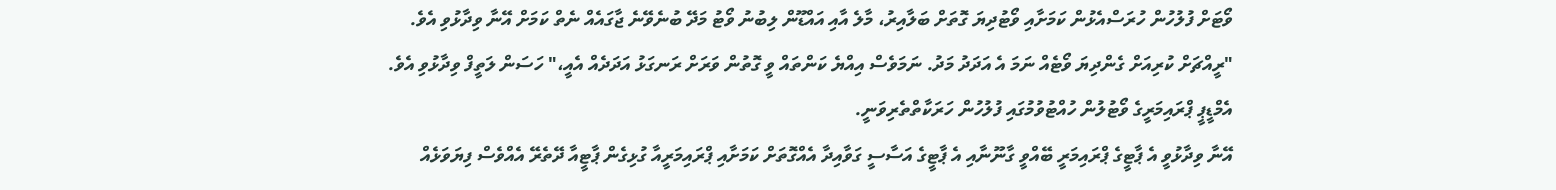ވޯޓަށް ފުލުހުން ހުރަސްއެޅުން ކަމަށާއި ވޯޓުދިޔަ ގޮތަށް ބަލާއިރު، މާލެ އާއި އައްޑޫން ލިބުނު ވޯޓު މަދޭ ބުނެވޭނެ ޖާގައެއް ނެތް ކަމަށް އޭނާ ވިދާޅުވި އެވެ.
"ރީއްޗަށް ކުރިއަށް ގެންދިޔަ ވޯޓެއް ނަމަ އެ އަދަދު މަދު. ނަމަވެސް އިއްޔެ ކަންތައް ވީ ގޮތުން ވަރަށް ރަނގަޅު އަދަދެއް އެއީ،" ހަސަން ލަތީފް ވިދާޅުވި އެވެ.
އެމްޑީޕީ ޕްރައިމަރީގެ ވޯޓުލުން ހުއްޓުވުމުގައި ފުލުހުން ހަރަކާތްތެރިވަނީ.
އޭނާ ވިދާޅުވީ އެ ޕާޓީގެ ޕްރައިމަރީ ބޭއްވީ ގާނޫނާއި އެ ޕާޓީގެ އަސާސީ ގަވާއިދާ އެއްގޮތަށް ކަމަށާއި ޕްރައިމަރީއާ ގުޅިގެން ޕާޓީއާ ދޭތެރޭ އެއްވެސް ފިޔަވަޅެއް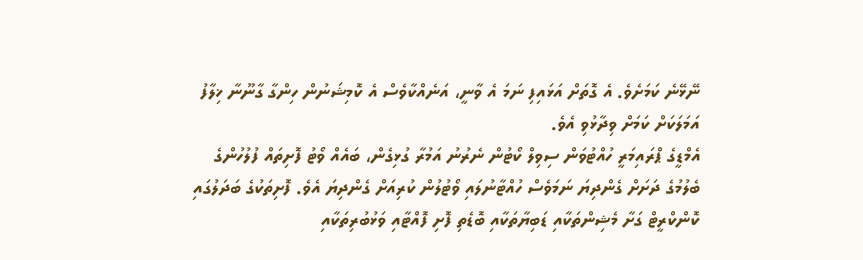ނޭޅޭނެ ކަމަށެވެ. އެ ގޮތަށް އަޅައިފި ނަމަ އެ ވާނީ، އަނެއްކާވެސް އެ ކޮމިޝަނުން ހިންގާ ގާނޫނާ ޚިލާފު އަމަލަކަށް ކަމަށް ވިދާޅުވި އެވެ.
އެމްޑީގެ ޕްރައިމަރީ ހުއްޓުވަން ސިވިލް ކޯޓުން ނެރުނު އަމުރާ ގުޅިގެން، ބައެއް ވޯޓު ފޮށިތައް ފުލުހުންގެ ބެލުމުގެ ދަށަށް ގެންދިޔަ ނަމަވެސް ހުއްޓާނުލައި ވޯޓުލުން ކުރިއަށް ގެންދިޔަ އެވެ. ފޮށިތަކުގެ ބަދަލުގައި ކޮންކްރީޓް ގަށާ މެޝިންތަކާއި ޑަބިޔާތަކާއި ބޮޑެތި ފޮށި ފޮއްޓާއި ވަޅުބުރިތަކާއި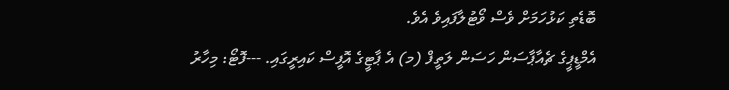ބޮޑެތި ކަޅުހަމަށް ވެސް ވޯޓުލާފައިވެ އެވެ.
އެމްޑީޕީގެ ޗެއާޕާސަން ހަސަން ލަތީފް (މ) އެ ޕާޓީގެ އޮފީސް ކައިރީގައި. ---ފޮޓޯ: މިހާރު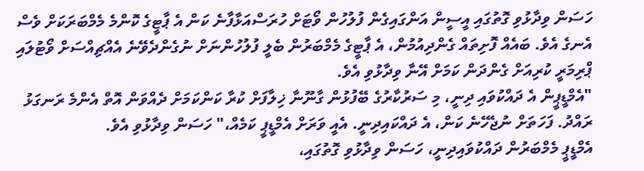ހަސަން ވިދާޅުވި ގޮތުގައި އީސީން އަންގައިގެން ފުލުހުން ވޯޓަށް ހުރަސްއަޅާފާނެ ކަން އެ ޕާޓީގެ ކޮންމެ މެމްބަރަކަށް ވެސް އެނގެ އެވެ. ބައެއް ފޮށިތައް ގެންދިއުމުން، އެ ޕާޓީގެ މެމްބަރުން ބެލީ ފުލުހުންނަށް ނުގެންދެވޭނެ އެއްޗިއްސަށް ވޯޓުލައި ޕްރިމަރީ ކުރިއަށް ގެންދަން ކަމަށް އޭނާ ވިދާޅުވި އެވެ.
"އެމްޑީޕީން އެ ދައްކުވައި ދިނީ، މި ސަރުކާރުގެ ބޭފުޅުން ގާނޫނާ ޚިލާފަށް ކުރާ ކަންކަމަށް ދެއްވަން އޮތް އެންމެ ރަނގަޅު ރައްދު. ފަހަތަށް ނުޖެހޭނެ ކަން، އެ ދައްކައިދިނީ. އެއީ ވަރަށް އެމްޑީޕީ ކަމެއް،" ހަސަން ވިދާޅުވި އެވެ.
އެމްޑީޕީ މެމްބަރުން ދައްކުވައިދިނީ، ހަސަން ވިދާޅުވި ގޮތުގައި،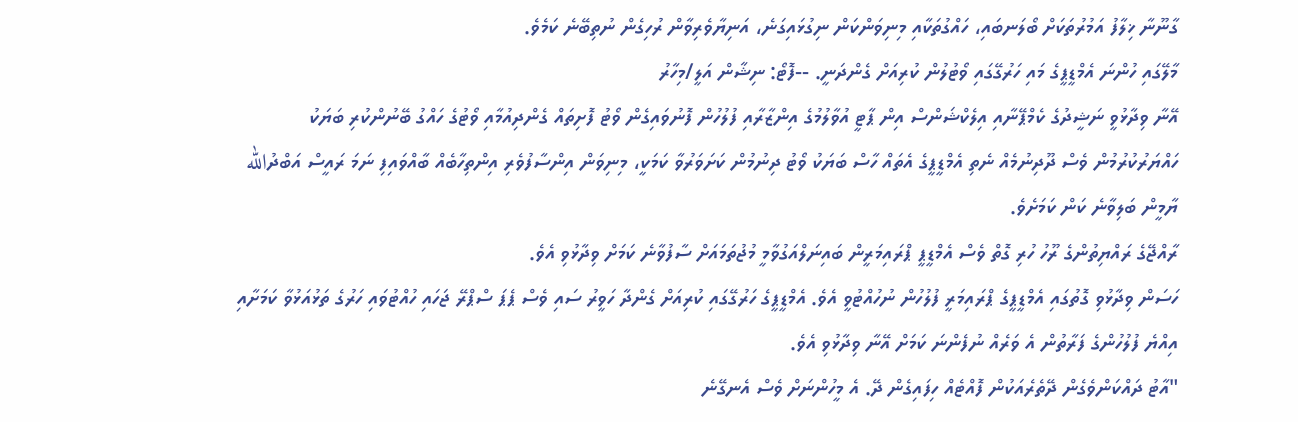ގާނޫނާ ޚިލާފު އަމުރުތަކަށް ބޯލަނބައި، ހައްގުތަކާއި މިނިވަންކަން ނިގުޅައިގަނެ، އަނިޔާވެރިވާން ރުހިގެން ނުތިބޭނެ ކަމެވެ.
މާލޭގައި ހުންނަ އެމްޑީޕީގެ މައި ހަރުގޭގައި ވޯޓުލުން ކުރިއަށް ގެންދަނީ. --ފޮޓޯ: ނިޝާން އަލީ/މިހާރު
އޭނާ ވިދާޅުވީ ނަޝީދުގެ ކެމްޕޭނާއި އިލެކްޝަންސް އިން ޕާޓީ އުވާލުމުގެ އިންޒާރާއި ފުލުހުން ފޮނުވައިގެން ވޯޓު ފޮށިތައް ގެންދިއުމާއި ވޯޓުގެ ހައްގު ބޭނުންކުރި ބަޔަކު ހައްޔަރުކުރުމުން ވެސް ދޫދިނުމެއް ނެތި އެމްޑީޕީގެ އެތައް ހާސް ބަޔަކު ވޯޓު ދިނުމުން ކަށަވަރުވާ ކަމަކީ، މިނިވަން އިންސާފުވެރި އިންތިހާބެއް ބާއްވައިފި ނަމަ ރައީސް އަބްދުالله ޔާމީން ބަލިވާނެ ކަން ކަމަށެވެ.
ރާއްޖޭގެ ރައްޔިތުންގެ ރޫހު ހުރި ގޮތް ވެސް އެމްޑީޕީ ޕްރައިމަރީން ބައިނަލްއަގުވާމީ މުޖުތަމައަށް ސާފުވާނެ ކަމަށް ވިދާޅުވި އެވެ.
ހަސަން ވިދާޅުވި ގޮތުގައި އެމްޑީޕީގެ ޕްރައިމަރީ ފުލުހުން ނުހުއްޓުވީ އެވެ. އެމްޑީޕީގެ ހަރުގޭގައި ކުރިއަށް ގެންދާ ހަވީރު ސައި ވެސް ޕެޕަ ސްޕްރޭ ޖަހައި ހުއްޓުވައި ހަރުގެ ތަޅުއަޅުވާ ކަމަށާއި އިއްޔެ ފުލުހުންގެ ފަރާތުން އެ ވަރެއް ނުފެންނަ ކަމަށް އޭނާ ވިދާޅުވި އެވެ.
"އާޓު ދައްކަންވެގެން ދޭތެރެއަކުން ފޮއްޓެއް ހިފައިގެން ދޭ. އެ މީހުންނަށް ވެސް އެނގޭނެ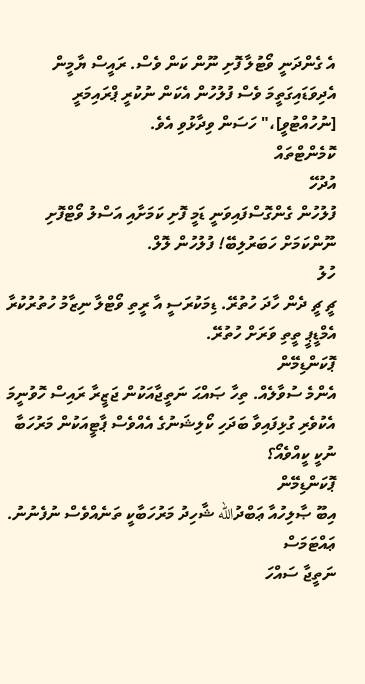އެ ގެންދަނީ ވޯޓުލާ ފޮށި ނޫން ކަން ވެސް. ރައީސް ޔާމީން އެދިވަޑައިގަތީމަ ވެސް ފުލުހުން އެކަން ނުކުރީ ޕްރައިމަރީ [ނުހުއްޓުވީ]،" ހަސަން ވިދާޅުވި އެވެ.
ކޮމެންޓްތައް
އުދުހޭ
ފުލުހުން ގެންގޮސްފައިވަނީ ޑަމީ ފޮށި ކަމަށާއި އަސްލު ވޯޓްފޮށި ނޫންކަމަށް ހަބަރުލިބޭ! ފުލުހުން ލޮލް.
ހުލު
ޗީ ޗީ ދެން ހާދަ ހުތުރޭ. ޑިމަކުރަސީ އާ ރީތި ވޯޓްލާ ނިޒާމު ހުތުރުކުރާ އެމްޑީޕީ ތީތި ވަރަށް ހުތުރޭ.
ޕޮކަންޑިމޭން
އެންމެ ސުވާލެއް. ތިހާ ޞައްޙަ ނަތީޖާއަކުން ޖަޒީރާ ރައިސް ހޮވުނީމަ އެކުވެރި ގުޅިފައިވާ ބަދަހި ކޯލިޝަނުގެ އެއްވެސް ޕާޓީއަކުން މަރުހަބާ ނުކީ ކީއްވެއޯ؟
ޕޮކަންޑިމޭން
އިބޫ ޞާލިހުއާ ޢަބްދުالله ޝާހިދު މަރުހަބާކީ ތަނެއްވެސް ނުފެނުނު.
ޢައްޓަމަސް
ނަތީޖާ ސައްހަ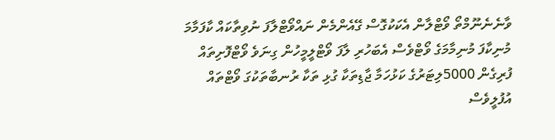ވާނެނެނޫމްތޯ ވޯޓްލާން އެކަކުގޮސް ގޭއެންމެން ނައްވޯޓްލާފަ ނުވިތާކައް ކާފަމާމަ މުނިކާފަ މުނިމާމަގެ ވޯޓްވެސް އެބަހުރި ލާފަ ވޯޓްލީމީހުން ގިނަވެ ވޯޓްފޮށިތައް ފުރިގެން 5000ލިޓަރުގެ ކަޅުހަމާ ޖާޑިތަކާ ގުޅި ތަކާ ރުނބާތަކުގަ ވޯޓްތައް އުފުލީވެސް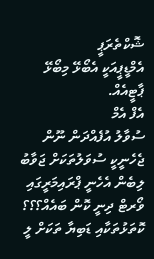ޝޮކްތެރަޕީ
އެމްޑީޕީއަކީ އެބޯޅޭ މިބޯޅޭ ޕާޓީއެއް.
އެފް އެމް
ސުވާލު އުފެއްދަން ނޫން ޖެހެނީކީ ސުވަލުތަކަށް ޖަވާބު ލިބެން އެހެނީ ޕްރައިމަރީގައި ވޯރޓް ދިނީ ކޮން ބައެއް؟؟؟ ކޮތަޅުތަކާއި ޑަބިޔާ ތަކަށް ލީ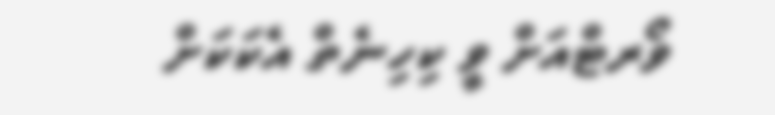ވޯރޓްއަށް ވީ ކިހިނެތް އެކަކަށް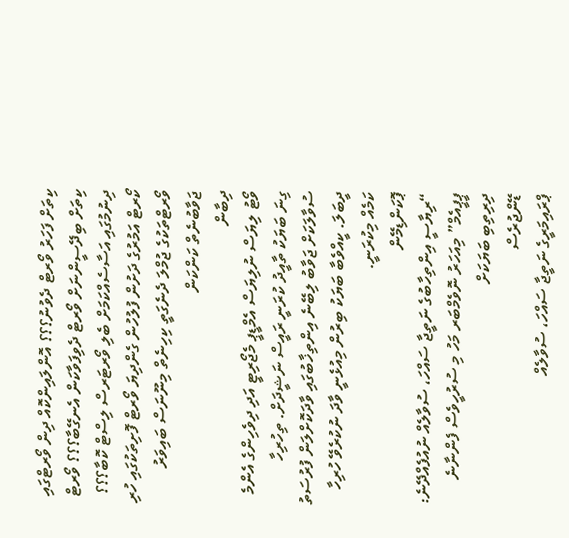ކިތަށް ފަހަރު ވޯރޓް ދެވުނު؟؟؟ އޮންލައިންކޮއް ދިން ވޯރޓްގައި ކިތަށް ބިދޭސީންނަށް ވޯރޓް ދެވިފަވާކަން އެނގޭބާ؟؟؟ ވޯރޓް ދިނުމުގައި އަސާސެއްކަމަށް ބެލި ވޯރޓަރސް ލިސްޓް ކޮބާ؟؟؟ ކޯރޓް އަމުރުގެ ދަށުން ފުލުހުން ގެންދިޔަ ވޯރޓް ފޮށިތަކުގައި ހުރި ވޯރޓްތަކުގެ ޖުމްލަ ދެނެގަތީ ކިހިނެތް މިނޫނަސް ބައިވަރު ޖަވާބުނެތް ކަންކަން
ދިބާން
ވޯޓު ލިޔަސް ނުލިޔަސް އެމްޑީޕީ މެޖޯރިޓީ އަދި ދިވެހިންގެ އެންމެ ގިނަ ބަޔަކު ތާއީދު ކުރަނީ ރައީސް ނަޝީދަށް. ތިހުރިހާ ސުވާލަކަށް ޖަވާބު ލިބޭނެ އިންތިޚާބުގައި ވާދަކޮށްލަން ފުރުސަތު ދީބަލަ. ކީއްވެބާ ބަޔަކު ބިރުން މިއުޅެނީ ވާދަ ނުކުރެވޭ ހުރިހާ ކަމެއް މިކުރަނީ.
ޕޮކަންޑިމޭން
“ރިޔާސީ އިންތިހާބުގެ ނަތީޖާ ސައްހަ، ސުވާލެއް ނުއުފެއްދޭނެ: ޕީޕީއެމް” މިއަހަރު ނޮވެމްބަރ މަހު މި ސުރުހީވެސް ފެންނާނެ ދިރިތިބި ބަޔަކަށް
ޑޭންޖުރެސް
ޕްރައިމަރީގެ ނަތީޖާ ސައްހަ، ސުވާލެއް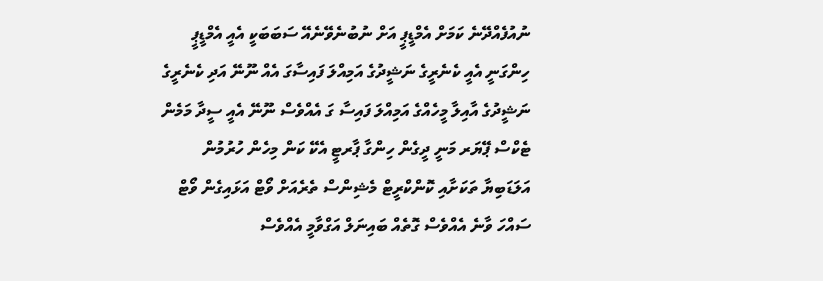ނުއުފެއްދޭނެ ކަމަށް އެމްޑީޕީ އަށް ނުބުނެވޭނެއޭ ސަބަބަކީ އެއީ އެމްޑީޕީ ހިންގަނީ އެއީ ކެނެރީގެ ނަޝީދުގެ އަމިއްލަ ފައިސާގަ އެއް ނޫނޭ އަދި ކެނެރީގެ ނަޝީދުގެ އާއިލާ މީހެއްގެ އަމިއްލަ ފައިސާ ގަ އެއްވެސް ނޫނޭ އެއީ ސީދާ މަމެން ޓެކްސް ޕޭޔަރ މަނީ ދީގެން ހިންގާ ޕާރޓީ އެކޭ ކަން މިހެން ހުރުމުން އަލަޑަބިޔާ ތަކަށާއި ކޮންކްރީޓް މެޝިންސް ތެރެއަށް ވޯޓް އަޅައިގެން ވޯޓް ސައްހަ ވާނެ އެއްވެސް ގޮތެއް ބައިނަލް އަގްވާމީ އެއްވެސް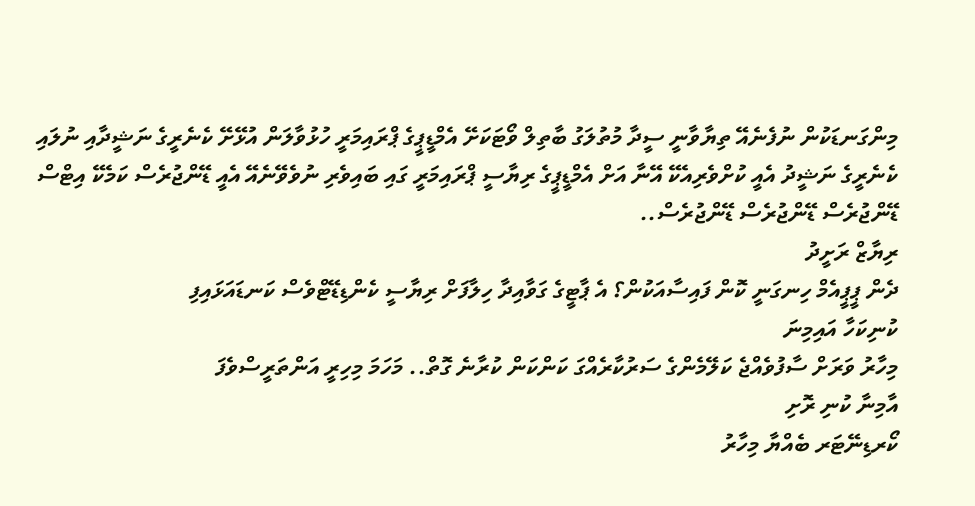މިންގަނޑަކުން ނުފެނެއޭ ތިޔާވާނީ ސީދާ މުތުލަގު ބާތިލް ވޯޓަކަށޭ އެމްޑީޕީގެ ޕްރައިމަރީ ހުޅުވާލަން އުޅޭށޭ ކެނެރީގެ ނަޝީދާއި ނުލައި ކެނެރީގެ ނަޝީދު އެއީ ކުށްވެރިއެކޭ އޭނާ އަށް އެމްޑީޕީގެ ރިޔާސީ ޕްރައިމަރީ ގައި ބައިވެރި ނުވެވޭނެއޭ އެއީ ޑޭންޖުރެސް ކަމެކޭ އިޓްސް ޑޭންޖުރެސް ޑޭންޖުރެސް ޑޭންޖުރެސް..
ރިޔާޒް ރަށީދު
ދެން ޕީޕީއެމް ހިނގަނީ ކޮން ފައިސާއަކުން؟ އެ ޕާޓީގެ ގަވާއިދާ ހިލާފަށް ރިޔާސީ ކެންޑިޑޭޓްވެސް ކަނޑައަޅައިފި
ކުނިކަހާ އައިމިނަ
މިހާރު ވަރަށް ސާފުވެއްޖެ ކަލޭމެންގެ ސަރުކާރެއްގަ ކަންކަން ކުރާނެ ގޮތް.. މަހަމަ މިހިރީ އަންތަރީސްވެފަ
އާމިނާ ކުނި ރޮށި
ކޯރޑިނޭޓަރ ބެއްޔާ މިހާރު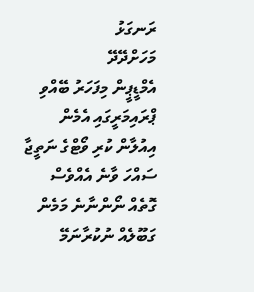ރަނގަޅު
މަހަށްދޭދޭ
އެމްޑީޕީން މިފަހަރު ބޭއްވި ޕްރައިމަރީގައި އެމެން އިއުލާން ކުރި ވޯޓްގެ ނަތީޖާ ސައްހަ ވާނެ އެއްވެސް ގޮތެއް ނޯންނާނެ މަމެން ގަބޫލެއް ނުކުރާނަމޭ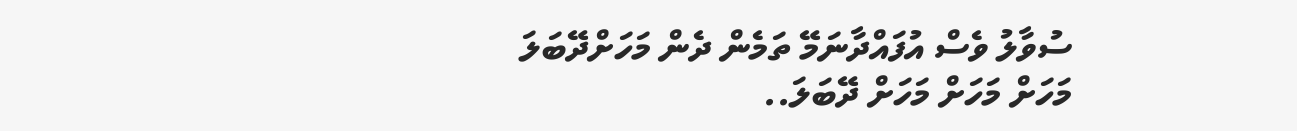ސުވާލު ވެސް އުފައްދާނަމޭ ތަމެން ދެން މަހަށްދޭބަލަ މަހަށް މަހަށް މަހަށް ދޭބަލަ..